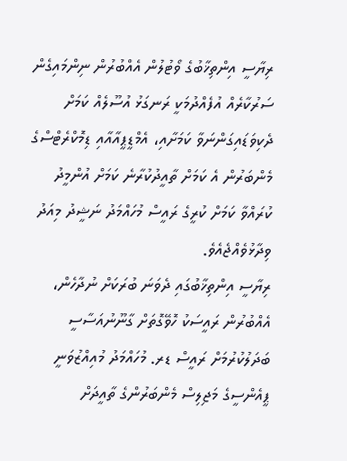ރިޔާސީ އިންތިޚާބުގެ ވޯޓުލުން އެއްބުރުން ނިންމައިގެން ސަރުކާރެއް އުފެއްދުމަކީ ރަނގަޅު އުސޫލެއް ކަމަށް ދެކިވަޑައިގަންނަވާ ކަމަށާއި، އެމްޑީޕީއާއާއި ޑިމޮކްރެޓްސްގެ މެންބަރުން އެ ކަމަށް ތާއީދުކުރާނެ ކަމަށް އުންމީދު ކުރައްވާ ކަމަށް ކުރީގެ ރައީސް މުހައްމަދު ނަޝީދު މިއަދު ވިދާޅުވެއްޖެއެވެ.
ރިޔާސީ އިންތިޚާބުގައި ދެވަނަ ބުރަކަށް ނުދާހެން، އެއްބުރުން ރައީސަކު ހޮވޭގޮތަށް ގާނޫނުއަސާސީ ބަދަލުކުރުމަށް ރައީސް ޑރ. މުހައްމަދު މުއިއްޒުވަނީ ޕީއެންސީގެ މަޖިލިސް މެންބަރުންގެ ތާއީދަށް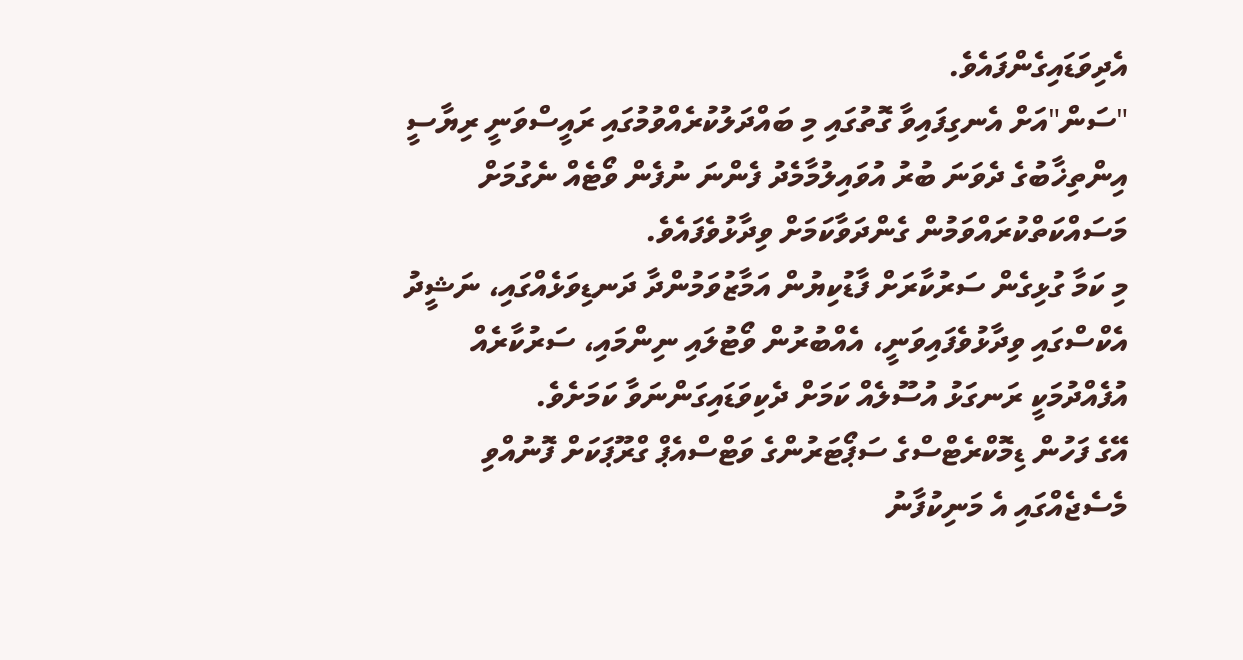އެދިވަޑައިގެންފައެވެ.
"ސަން"އަށް އެނގިފައިވާ ގޮތުގައި މި ބައްދަލުކުރެއްވުމުގައި ރައީސްވަނީ ރިޔާސީ އިންތިޚާބުގެ ދެވަނަ ބުރު އުވައިލުމާމެދު ފެންނަ ނުފެން ވޯޓެއް ނެގުމަށް މަސައްކަތްކުރައްވަމުން ގެންދަވާކަމަށް ވިދާޅުވެފައެވެ.
މި ކަމާ ގުޅިގެން ސަރުކާރަށް ފާޑުކިޔުން އަމާޒުވަމުންދާ ދަނޑިވަޅެއްގައި، ނަޝީދު އެކްސްގައި ވިދާޅުވެފައިވަނީ، އެއްބުރުން ވޯޓުލައި ނިންމައި، ސަރުކާރެއް އުފެއްދުމަކީ ރަނގަޅު އުސޫލެއް ކަމަށް ދެކިވަޑައިގަންނަވާ ކަމަށެވެ.
އޭގެ ފަހުން ޑިމޮކްރެޓްސްގެ ސަޕޯޓަރުންގެ ވަޓްސްއެޕް ގްރޫޕަކަށް ފޮނުއްވި މެސެޖެއްގައި އެ މަނިކުފާނު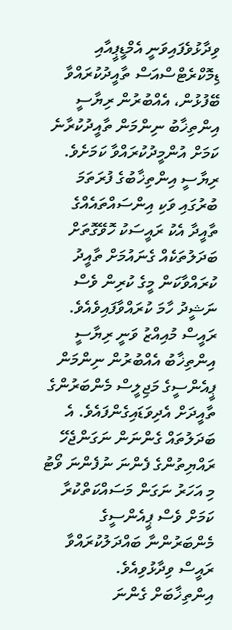ވިދާޅުވެފައިވަނީ އެމްޑީޕީއާއި ޑިމޮކްރެޓްސްއަސް ތާއީދުކުރައްވާ ބޭފުޅުން، އެއްބުރުން ރިޔާސީ އިންތިޚާބު ނިންމަން ތާއީދުކުރާނެ ކަމަށް އުންމީދުކުރައްވާ ކަމަށެވެ.
ރިޔާސީ އިންތިޚާބުގެ ފުރަތަމަ ބުރުގައި ވަކި އިންސައްތައެއްގެ ތާއީދާ އެކު ރައީސަކު ހޮވޭގޮތަށް ބަދަލުތަކެއް ގެނައުމަށް ތާއީދު ކުރައްވާކަން މީގެ ކުރިން ވެސް ނަޝީދު ހާމަ ކުރައްވާފައިވެއެވެ.
ރައީސް މުއިއްޒު ވަނީ ރިޔާސީ އިންތިޚާބު އެއްބުރުން ނިންމަން ޕީއެންސީގެ މަޖިލީސް މެންބަރުންގެ ތާއީދަށް އެދިވަޑައިގެންފައެވެ. އެ ބަދަލުތައް ގެންނަން ނަގަންޖެހޭ ރައްޔިތުންގެ ފެންނަ ނުފެންނަ ވޯޓު މި އަހަރު ނަގަން މަސައްކަތްކުރާ ކަމަށް ވެސް ޕީއެންސީގެ މެންބަރުންނާ ބައްދަލުކުރައްވާ ރައީސް ވިދާޅުވިއެވެ.
އިންތިޚާބަށް ގެންނަ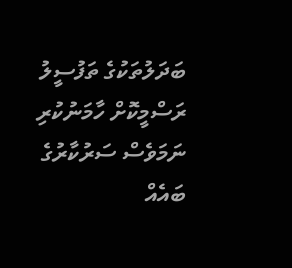ބަދަލުތަކުގެ ތަފުސީލު ރަސްމީކޮށް ހާމަނުކުރި ނަމަވެސް ސަރުކާރުގެ ބައެއް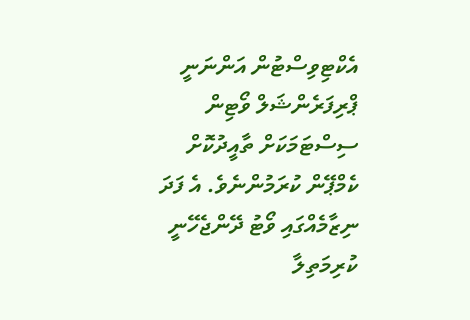އެކްޓިވިސްޓުން އަންނަނީ ޕްރިފަރެންޝަލް ވޯޓިން ސިސްޓަމަކަށް ތާއީދުކޮށް ކެމްޕޭން ކުރަމުންނެވެ. އެ ފަދަ ނިޒާމެއްގައި ވޯޓު ދޭންޖެހޭނީ ކުރިމަތިލާ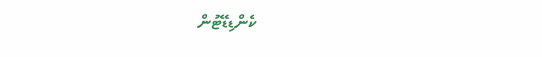ކެންޑިޑޭޓުން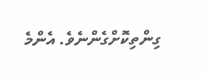ގިންތިކޮށްގެންނެވެ. އެންމެ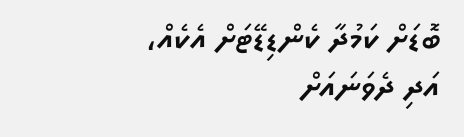ބޮޑަށް ކަމުދާ ކެންޑިޑޭޓަށް އެކެއް، އަދި ދެވަނައަށް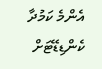އެންމެ ކަމުދާ ކެންޑިޑޭޓަށް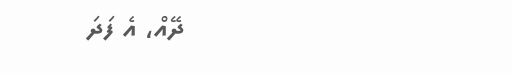ދޭއް، އެ ފަދަ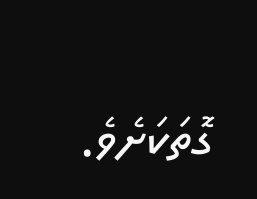ގޮތަކަށެވެ.